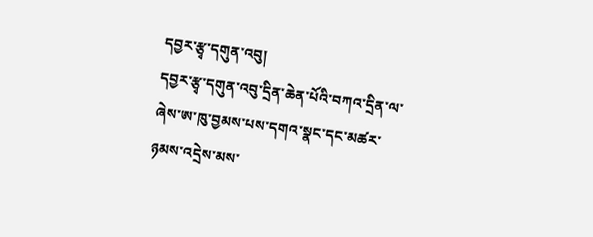དབྱར་རྩྭ་དགུན་འབུ།
དབྱར་རྩྭ་དགུན་འབུ་དྲིན་ཆེན་པོའི་བཀའ་དྲིན་ལ་ཞེས་ཨ་ཁུ་བྱམས་པས་དགའ་སྣང་དང་མཚར་ཉམས་འདྲེས་མས་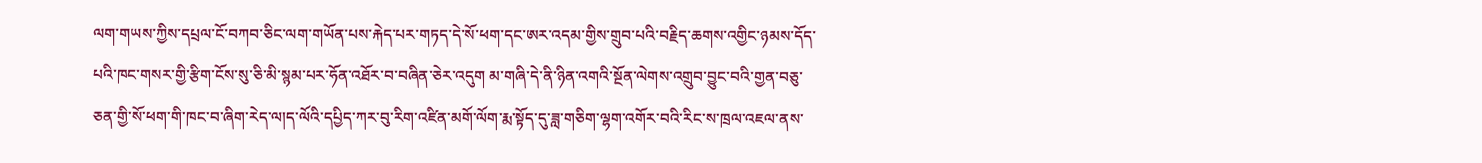ལག་གཡས་ཀྱིས་དཔྲལ་ངོ་བཀབ་ཅིང་ལག་གཡོན་པས་རྐེད་པར་གཏད་དེ་སོ་ཕག་དང་ཨར་འདམ་གྱིས་གྲུབ་པའི་བརྗིད་ཆགས་འགྱིང་ཉམས་དོད་པའི་ཁང་གསར་གྱི་རྩིག་ངོས་སུ་ཅི་མི་སྙམ་པར་ཧོན་འཐོར་བ་བཞིན་ཅེར་འདུག མ་གཞི་དེ་ནི་ཉིན་འགའི་སྔོན་ལེགས་འགྲུབ་བྱུང་བའི་གྱན་བཅུ་ཅན་གྱི་སོ་ཕག་གི་ཁང་བ་ཞིག་རེད་ལ།ད་ལོའི་དཔྱིད་ཀར་བུ་རིག་འཛིན་མགོ་ལོག་རྨ་སྟོད་དུ་ཟླ་གཅིག་ལྷག་འགོར་བའི་རིང་ས་ཁྲལ་འཇལ་ནས་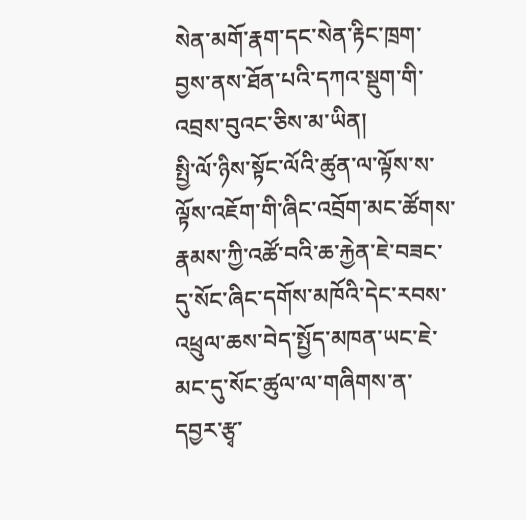སེན་མགོ་རྣག་དང་སེན་རྟིང་ཁྲག་བྱས་ནས་ཐོན་པའི་དཀའ་སྡུག་གི་འབྲས་བུའང་ཅིས་མ་ཡིན།
སྤྱི་ལོ་ཉིས་སྟོང་ལོའི་ཚུན་ལ་ལྟོས་ས་ལྟོས་འཇོག་གི་ཞིང་འབྲོག་མང་ཚོགས་རྣམས་ཀྱི་འཚོ་བའི་ཆ་རྐྱེན་ཇེ་བཟང་དུ་སོང་ཞིང་དགོས་མཁོའི་དེང་རབས་འཕྲུལ་ཆས་བེད་སྤྱོད་མཁན་ཡང་ཇེ་མང་དུ་སོང་ཚུལ་ལ་གཞིགས་ན་དབྱར་རྩྭ་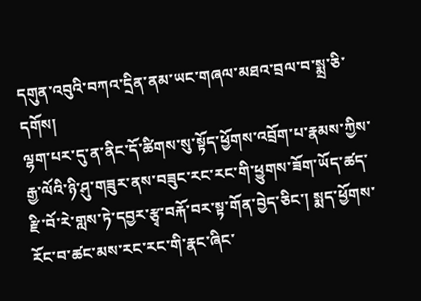དགུན་འབུའི་བཀའ་དྲིན་ནམ་ཡང་གཞལ་མཐའ་བྲལ་བ་སྨྲ་ཅི་དགོས།
ལྷག་པར་དུ་ན་ནིང་དོ་ཚིགས་སུ་སྟོད་ཕྱོགས་འབྲོག་པ་རྣམས་ཀྱིས་རྒྱ་ལོའི་ཉི་ཤུ་གཟུར་ནས་བཟུང་རང་རང་གི་ཕྱུགས་ཟོག་ཡོད་ཚད་རྫི་བོ་རེ་གླས་ཏེ་དབྱར་རྩྭ་བརྐོ་བར་སྟ་གོན་བྱེད་ཅིང་། སྨད་ཕྱོགས་རོང་བ་ཚང་མས་རང་རང་གི་རྣང་ཞིང་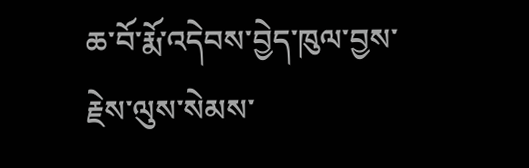ཆ་བོ་རྨོ་འདེབས་བྱེད་ཁུལ་བྱས་རྗེས་ལུས་སེམས་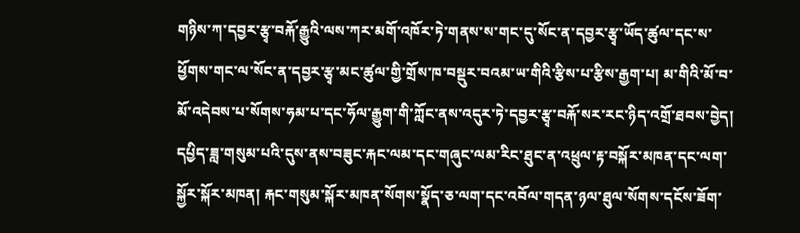གཉིས་ཀ་དབྱར་རྩྭ་བརྐོ་རྒྱུའི་ལས་ཀར་མགོ་འཁོར་ཏེ་གནས་ས་གང་དུ་སོང་ན་དབྱར་རྩྭ་ཡོད་ཚུལ་དང་ས་ཕྱོགས་གང་ལ་སོང་ན་དབྱར་རྩྭ་མང་ཚུལ་གྱི་གྲོས་ཁ་བསྡུར་བའམ་ཡ་གིའི་རྩིས་པ་རྩིས་རྒྱག་པ། མ་གིའི་མོ་བ་མོ་འདེབས་པ་སོགས་ཧམ་པ་དང་ཧོལ་རྒྱུག་གི་ཀློང་ནས་འདུར་ཏེ་དབྱར་རྩྭ་བརྐོ་སར་རང་ཉིད་འགྲོ་ཐབས་བྱེད།
དཔྱིད་ཟླ་གསུམ་པའི་དུས་ནས་བཟུང་རྐང་ལམ་དང་གཞུང་ལམ་རིང་ཐུང་ན་འཕྲུལ་རྟ་བསྐོར་མཁན་དང་ལག་སྐྱོར་སྐོར་མཁན། རྐང་གསུམ་སྐོར་མཁན་སོགས་སྣོད་ཅ་ལག་དང་འབོལ་གདན་ཉལ་ཐུལ་སོགས་དངོས་ཟོག་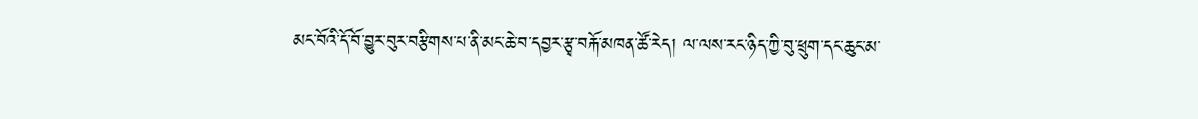མང་བོའི་དོ་བོ་བྱུར་བུར་བརྩིགས་པ་ནི་མང་ཆེ་བ་དབྱར་རྩྭ་བརྐོ་མཁན་ཚོ་རེད། ལ་ལས་རང་ཉིད་ཀྱི་བུ་ཕྲུག་དང་ཆུང་མ་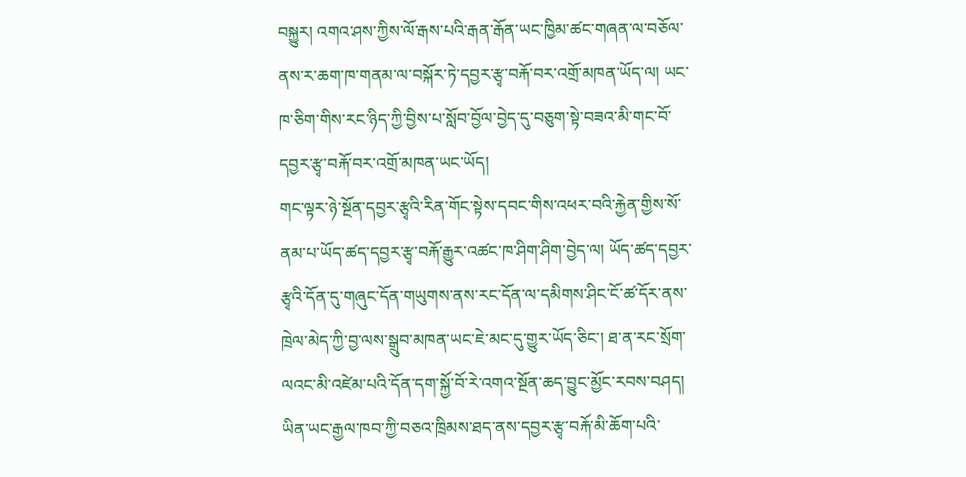བསྐྱུར། འགའ་ཤས་ཀྱིས་ལོ་རྒས་པའི་རྒན་རྒོན་ཡང་ཁྱིམ་ཚང་གཞན་ལ་བཅོལ་ནས་ར་ཆག་ཁ་གནམ་ལ་བསྐོར་ཏེ་དབྱར་རྩྭ་བརྐོ་བར་འགྲོ་མཁན་ཡོད་ལ། ཡང་ཁ་ཅིག་གིས་རང་ཉིད་ཀྱི་བྱིས་པ་སློབ་བྱོལ་བྱེད་དུ་བཅུག་སྟེ་བཟའ་མི་གང་བོ་དབྱར་རྩྭ་བརྐོ་བར་འགྲོ་མཁན་ཡང་ཡོད།
གང་ལྟར་ཉེ་སྔོན་དབྱར་རྩྭའི་རིན་གོང་སྟེས་དབང་གིས་འཕར་བའི་རྐྱེན་གྱིས་སོ་ནམ་པ་ཡོད་ཚད་དབྱར་རྩྭ་བརྐོ་རྒྱུར་འཚང་ཁ་ཤིག་ཤིག་བྱེད་ལ། ཡོད་ཚད་དབྱར་རྩྭའི་དོན་དུ་གཞུང་དོན་གཡུགས་ནས་རང་དོན་ལ་དམིགས་ཤིང་ངོ་ཚ་དོར་ནས་ཁྲེལ་མེད་ཀྱི་བྱ་ལས་སྒྲུབ་མཁན་ཡང་ཇེ་མང་དུ་གྱུར་ཡོད་ཅིང་། ཐ་ན་རང་སྲོག་ལའང་མི་འཛེམ་པའི་དོན་དག་སྐྱོ་བོ་རེ་འགའ་སྔོན་ཆད་བྱུང་མྱོང་རབས་བཤད།
ཡིན་ཡང་རྒྱལ་ཁབ་ཀྱི་བཅའ་ཁྲིམས་ཐད་ནས་དབྱར་རྩྭ་བརྐོ་མི་ཆོག་པའི་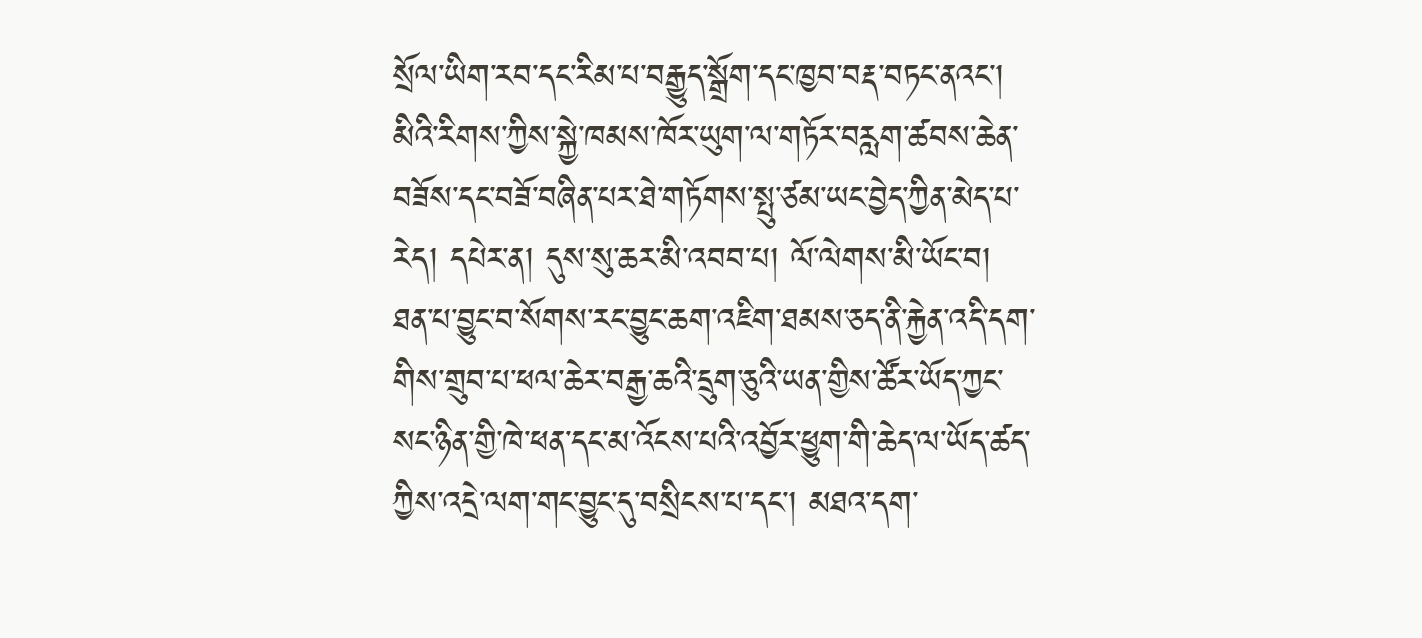སྲོལ་ཡིག་རབ་དང་རིམ་པ་བརྒྱུད་སྒྲོག་དང་ཁྱབ་བརྡ་བཏང་ནའང་། མིའི་རིགས་ཀྱིས་སྐྱེ་ཁམས་ཁོར་ཡུག་ལ་གཏོར་བརླག་ཚབས་ཆེན་བཟོས་དང་བཟོ་བཞིན་པར་ཐེ་གཏོགས་སྤུ་ཙམ་ཡང་བྱེད་ཀྱིན་མེད་པ་རེད། དཔེར་ན། དུས་སུ་ཆར་མི་འབབ་པ། ལོ་ལེགས་མི་ཡོང་བ། ཐན་པ་བྱུང་བ་སོགས་རང་བྱུང་ཆག་འཇིག་ཐམས་ཅད་ནི་རྐྱེན་འདི་དག་གིས་གྲུབ་པ་ཕལ་ཆེར་བརྒྱ་ཆའི་དྲུག་ཅུའི་ཡན་གྱིས་ཚོར་ཡོད་ཀྱང་སང་ཉིན་གྱི་ཁེ་ཕན་དང་མ་འོངས་པའི་འབྱོར་ཕྱུག་གི་ཆེད་ལ་ཡོད་ཚད་ཀྱིས་འདྲེ་ལག་གང་བྱུང་དུ་བསྲིངས་པ་དང་། མཐའ་དག་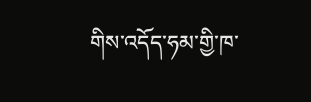གིས་འདོད་ཧམ་གྱི་ཁ་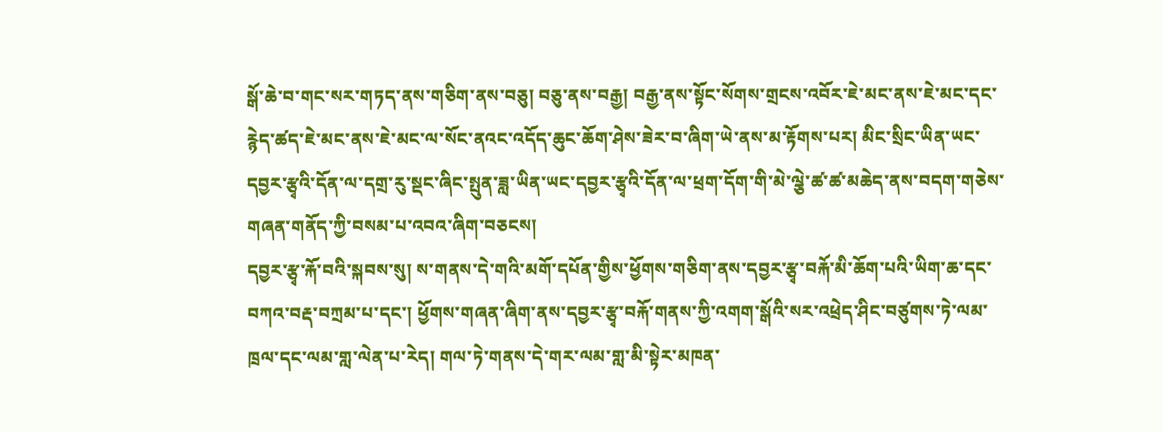སྒོ་ཆེ་བ་གང་སར་གཏད་ནས་གཅིག་ནས་བཅུ། བཅུ་ནས་བརྒྱ། བརྒྱ་ནས་སྟོང་སོགས་གྲངས་འབོར་ཇེ་མང་ནས་ཇེ་མང་དང་རྙེད་ཚད་ཇེ་མང་ནས་ཇེ་མང་ལ་སོང་ནའང་འདོད་ཆུང་ཆོག་ཤེས་ཟེར་བ་ཞིག་ཡེ་ནས་མ་རྟོགས་པར། མིང་སྲིང་ཡིན་ཡང་དབྱར་རྩྭའི་དོན་ལ་དགྲ་རུ་སྡང་ཞིང་སྤུན་ཟླ་ཡིན་ཡང་དབྱར་རྩྭའི་དོན་ལ་ཕྲག་དོག་གི་མེ་ལྕེ་ཚ་ཚ་མཆེད་ནས་བདག་གཅེས་གཞན་གནོད་ཀྱི་བསམ་པ་འབའ་ཞིག་བཅངས།
དབྱར་རྩྭ་རྐོ་བའི་སྐབས་སུ། ས་གནས་དེ་གའི་མགོ་དཔོན་གྱིས་ཕྱོགས་གཅིག་ནས་དབྱར་རྩྭ་བརྐོ་མི་ཆོག་པའི་ཡིག་ཆ་དང་བཀའ་བརྡ་བཀྲམ་པ་དང་། ཕྱོགས་གཞན་ཞིག་ནས་དབྱར་རྩྭ་བརྐོ་གནས་ཀྱི་འགག་སྒོའི་སར་འཕྲེད་ཤིང་བཙུགས་ཏེ་ལམ་ཁྲལ་དང་ལམ་གླ་ལེན་པ་རེད། གལ་ཏེ་གནས་དེ་གར་ལམ་གླ་མི་སྟེར་མཁན་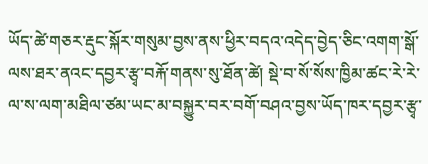ཡོད་ཚེ་གཅར་རྡུང་སྐོར་གསུམ་བྱས་ནས་ཕྱིར་བདའ་འདེད་བྱེད་ཅིང་འགག་སྒོ་ལས་ཐར་ནའང་དབྱར་རྩྭ་བརྐོ་གནས་སུ་ཐོན་ཚེ། སྡེ་བ་སོ་སོས་ཁྱིམ་ཚང་རེ་རེ་ལ་ས་ལག་མཐིལ་ཙམ་ཡང་མ་བསྐྱུར་བར་བགོ་བཤའ་བྱས་ཡོད་ཁར་དབྱར་རྩྭ་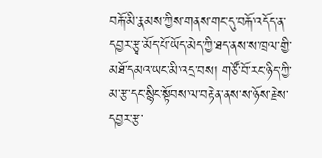བརྐོ་མི་རྣམས་ཀྱིས་གནས་གང་དུ་བརྐོ་འདོད་ན་དབྱར་རྩྭ་མོད་པོ་ཡོད་མེད་ཀྱི་ཐད་ནས་ས་ཁྲལ་གྱི་མཐོ་དམའ་ཡང་མི་འདྲ་བས། གཙོ་བོ་རང་ཉིད་ཀྱི་མ་རྩ་དང་སྙིང་སྟོབས་ལ་བརྟེན་ནས་ས་ཉོས་རྗེས་དབྱར་རྩ་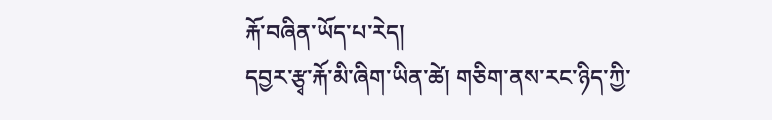རྐོ་བཞིན་ཡོད་པ་རེད།
དབྱར་རྩྭ་རྐོ་མི་ཞིག་ཡིན་ཚེ། གཅིག་ནས་རང་ཉིད་ཀྱི་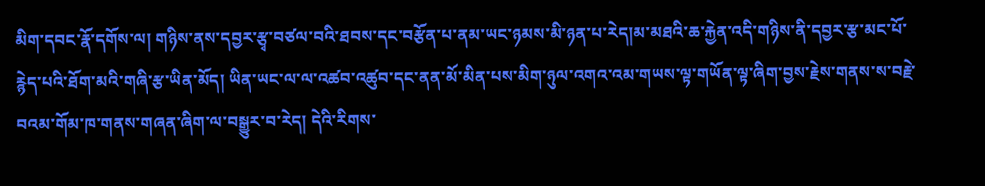མིག་དབང་རྣོ་དགོས་ལ། གཉིས་ནས་དབྱར་རྩྭ་བཙལ་བའི་ཐབས་དང་བརྩོན་པ་ནམ་ཡང་ཉམས་མི་ཉན་པ་རེད།མ་མཐའི་ཆ་རྐྱེན་འདི་གཉིས་ནི་དབྱར་རྩ་མང་པོ་རྙེད་པའི་ཐོག་མའི་གཞི་རྩ་ཡིན་མོད། ཡིན་ཡང་ལ་ལ་འཚབ་འཚུབ་དང་ནན་མོ་མིན་པས་མིག་ཉུལ་འགའ་འམ་གཡས་ལྟ་གཡོན་ལྟ་ཞིག་བྱས་རྗེས་གནས་ས་བརྗེ་བའམ་གོམ་ཁ་གནས་གཞན་ཞིག་ལ་བསྒྱུར་བ་རེད། དེའི་རིགས་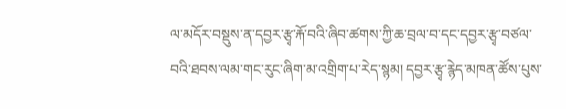ལ་མདོར་བསྡུས་ན་དབྱར་རྩྭ་རྐོ་བའི་ཞིབ་ཚགས་ཀྱི་ཆ་བྲལ་བ་དང་དབྱར་རྩྭ་བཙལ་བའི་ཐབས་ལམ་གང་རུང་ཞིག་མ་འགྲིག་པ་རེད་སྙམ། དབྱར་རྩྭ་རྙེད་མཁན་ཚོས་པུས་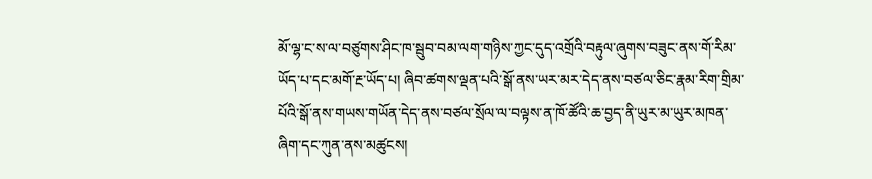མོ་ལྷ་ང་ས་ལ་བཙུགས་ཤིང་ཁ་སྦུབ་བམ་ལག་གཉིས་ཀྱང་དུད་འགྲོའི་བརྟུལ་ཞུགས་བཟུང་ནས་གོ་རིམ་ཡོད་པ་དང་མགོ་རྔ་ཡོད་པ། ཞིབ་ཚགས་ལྡན་པའི་སྒོ་ནས་ཡར་མར་དེད་ནས་བཙལ་ཅིང་རྣམ་རིག་གྲིམ་པོའི་སྒོ་ནས་གཡས་གཡོན་དེད་ནས་བཙལ་སྲོལ་ལ་བལྟས་ན་ཁོ་ཚོའི་ཆ་བྱད་ནི་ཡུར་མ་ཡུར་མཁན་ཞིག་དང་ཀུན་ནས་མཚུངས།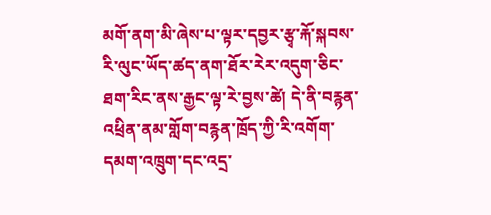མགོ་ནག་མི་ཞེས་པ་ལྟར་དབྱར་རྩྭ་རྐོ་སྐབས་རི་ལུང་ཡོད་ཚད་ནག་ཐོར་རེར་འདུག་ཅིང་ཐག་རིང་ནས་རྒྱང་ལྟ་རེ་བྱས་ཚེ། དེ་ནི་བརྙན་འཕྲིན་ནམ་གློག་བརྙན་ཁྲོད་ཀྱི་རི་འགོག་དམག་འཁྲུག་དང་འདྲ་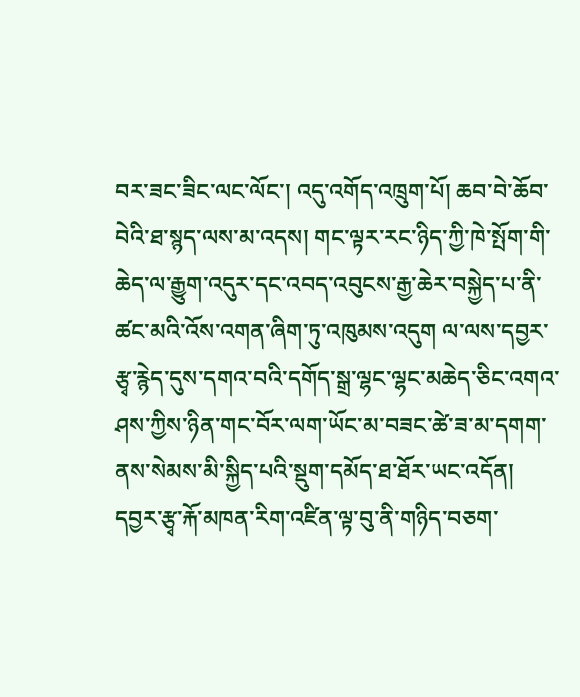བར་ཟང་ཟིང་ལང་ལོང་། འདུ་འགོད་འཁྲུག་པོ། ཆབ་བེ་ཆོབ་བེའི་ཐ་སྙད་ལས་མ་འདས། གང་ལྟར་རང་ཉིད་ཀྱི་ཁེ་སྤོག་གི་ཆེད་ལ་རྒྱུག་འདུར་དང་འབད་འབུངས་རྒྱ་ཆེར་བསྐྱེད་པ་ནི་ཚང་མའི་འོས་འགན་ཞིག་ཏུ་འཁུམས་འདུག ལ་ལས་དབྱར་རྩྭ་རྙེད་དུས་དགའ་བའི་དགོད་སྒྲ་ལྷང་ལྷང་མཆེད་ཅིང་འགའ་ཤས་ཀྱིས་ཉིན་གང་བོར་ལག་ཡོང་མ་བཟང་ཚེ་ཟ་མ་དགག་ནས་སེམས་མི་སྐྱིད་པའི་སྡུག་དམོད་ཐ་ཐོར་ཡང་འདོན།
དབྱར་རྩྭ་རྐོ་མཁན་རིག་འཛིན་ལྟ་བུ་ནི་གཉིད་བཅག་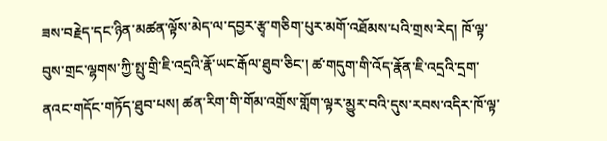ཟས་བརྗེད་དང་ཉིན་མཚན་ལྟོས་མེད་ལ་དབྱར་རྩྭ་གཅིག་པུར་མགོ་འཐོམས་པའི་གྲས་རེད། ཁོ་ལྟ་བུས་གྲང་ལྷགས་ཀྱི་སྤུ་གྲི་ཇི་འདྲའི་རྣོ་ཡང་རྒོལ་ཐུབ་ཅིང་། ཚ་གདུག་གི་འོད་རྣོན་ཇི་འདྲའི་དྲག་ནའང་གདོང་གཏོད་ཐུབ་པས། ཚན་རིག་གི་གོམ་འགྲོས་གློག་ལྟར་མྱུར་བའི་དུས་རབས་འདིར་ཁོ་ལྟ་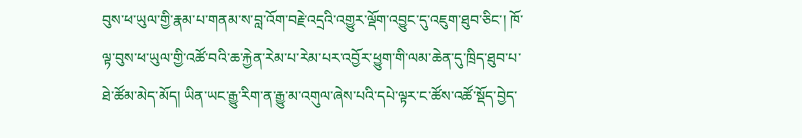བུས་ཕ་ཡུལ་གྱི་རྣམ་པ་གནམ་ས་བླ་འོག་བརྗེ་འདྲའི་འགྱུར་ལྡོག་འབྱུང་དུ་འཇུག་ཐུབ་ཅིང་། ཁོ་ལྟ་བུས་ཕ་ཡུལ་གྱི་འཚོ་བའི་ཆ་རྐྱེན་རེམ་པ་རེམ་པར་འབྱོར་ཕྱུག་གི་ལམ་ཆེན་དུ་ཁྲིད་ཐུབ་པ་ཐེ་ཚོམ་མེད་མོད། ཡིན་ཡང་རྒྱུ་རིག་ན་རྒྱུ་མ་འགུལ་ཞེས་པའི་དཔེ་ལྟར་ང་ཚོས་འཚོ་སྡོད་བྱེད་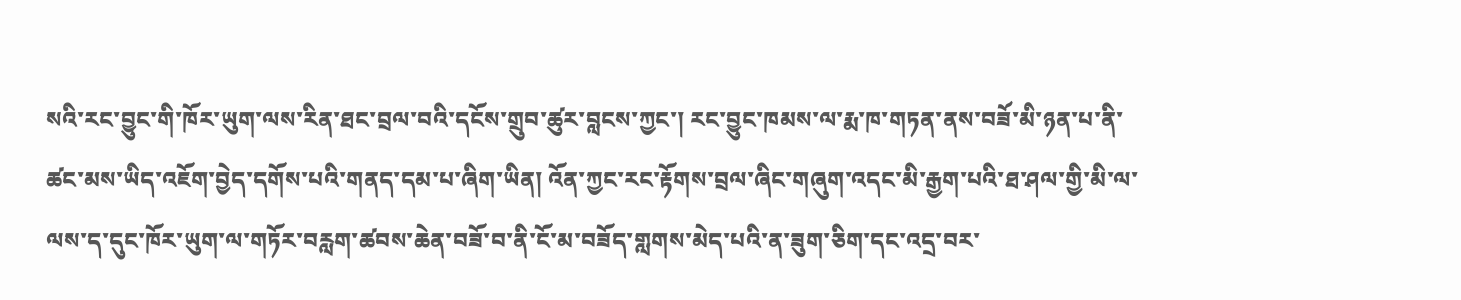སའི་རང་བྱུང་གི་ཁོར་ཡུག་ལས་རིན་ཐང་བྲལ་བའི་དངོས་གྲུབ་ཚུར་བླངས་ཀྱང་། རང་བྱུང་ཁམས་ལ་རྨ་ཁ་གཏན་ནས་བཟོ་མི་ཉན་པ་ནི་ཚང་མས་ཡིད་འཇོག་བྱེད་དགོས་པའི་གནད་དམ་པ་ཞིག་ཡིན། འོན་ཀྱང་རང་རྟོགས་བྲལ་ཞིང་གཞུག་འདང་མི་རྒྱག་པའི་ཐ་ཤལ་གྱི་མི་ལ་ལས་ད་དུང་ཁོར་ཡུག་ལ་གཏོར་བརླག་ཚབས་ཆེན་བཟོ་བ་ནི་ངོ་མ་བཟོད་གླགས་མེད་པའི་ན་ཟུག་ཅིག་དང་འདྲ་བར་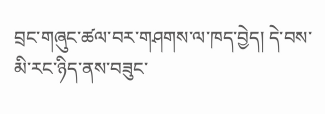བྲང་གཞུང་ཚལ་བར་གཤགས་ལ་ཁད་བྱེད། དེ་བས་མི་རང་ཉིད་ནས་བཟུང་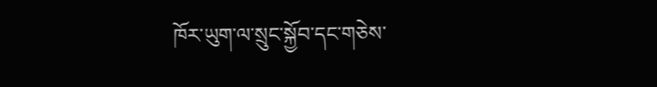ཁོར་ཡུག་ལ་སྲུང་སྐྱོབ་དང་གཅེས་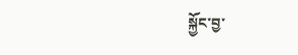སྐྱོང་བྱ་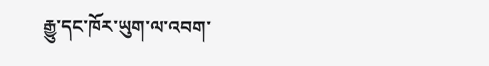རྒྱུ་དང་ཁོར་ཡུག་ལ་འབག་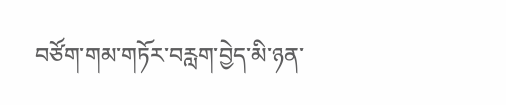བཙོག་གམ་གཏོར་བརླག་བྱེད་མི་ཉན་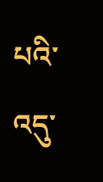པའི་འདུ་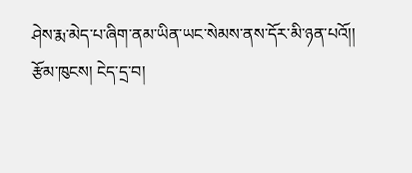ཤེས་རྨ་མེད་པ་ཞིག་ནམ་ཡིན་ཡང་སེམས་ནས་དོར་མི་ཉན་པའོ།།
རྩོམ་ཁུངས། ངེད་དྲ་བ།